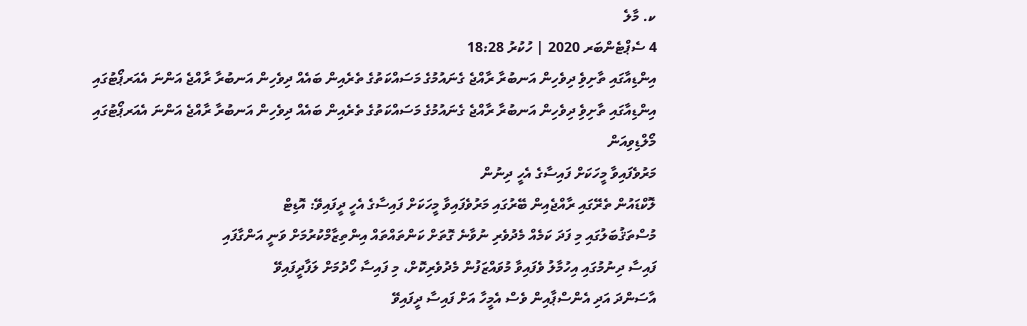ކ. މާލެ
4 ސެޕްޓެންބަރ 2020 | ހުކުރު 18:28
އިންޑިއާގައި ތާށިވެި ދިވެހިން އަނބުރާ ރާއްޖެ ގެނައުމުގެ މަސައްކަތުގެ ތެރެއިން ބައެއް ދިވެހިން އަނބުރާ ރާއްޖެ އަންނަ އެއަރޕޯޓުގައި
އިންޑިއާގައި ތާށިވެި ދިވެހިން އަނބުރާ ރާއްޖެ ގެނައުމުގެ މަސައްކަތުގެ ތެރެއިން ބައެއް ދިވެހިން އަނބުރާ ރާއްޖެ އަންނަ އެއަރޕޯޓުގައި
މޯލްޑިވިއަން
މަރުވެފައިވާ މީހަކަށް ފައިސާގެ އެހީ ދިނުން
ލޮކްޑައުން ތެރޭގައި ރާއްޖެއިން ބޭރުގައި މަރުވެފައިވާ މީހަކަށް ފައިސާގެ އެހީ ދީފައިވޭ: އޮޑިޓް
މުސްތަޤުބަލުގައި މި ފަދަ ކަމެއް މެދުވެރި ނުވާނެ ގޮތަށް ކަންތައްތައް އިންތިޒާމްކުރުމަށް ވަނީ އަންގާފައި
ފައިސާ ދިނުމުގައި އިހުމާލު ވެފައިވާ މުވައްޒަފުން މެދުވެރިކޮށް، މި ފައިސާ ހޯދުމަށް ލަފާދީފައިވޭ
އާސަންދަ އަދި އެންސްޕާއިން ވެސް އެމީހާ އަށް ފައިސާ ދީފައިވޭ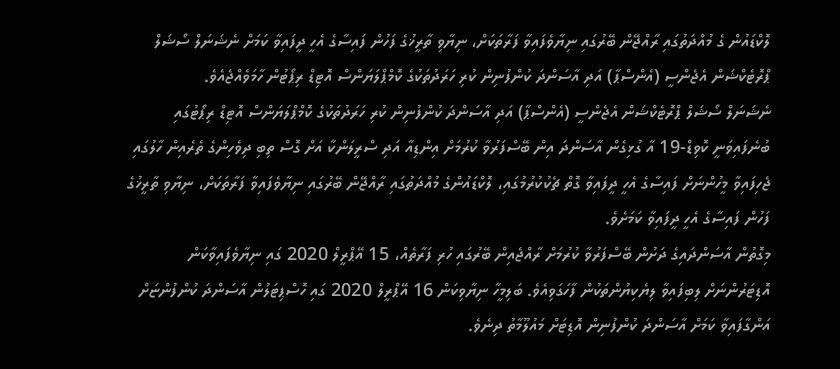ލޮކްޑައުން ގެ މުއްދަތުގައި ރާއްޖޭން ބޭރުގައި ނިޔާވެފައިވާ ފަރާތަކަށް، ނިޔާވި ތާރީޚުގެ ފަހުން ފައިސާގެ އެހީ ދީފައިވާ ކަމަށް ނެޝަނަލް ސޯޝަލް ޕްރޮޓެކްޝަން އެޖެންސީ (އެންސްޕާ) އަދި އާސަންދަ ކުންފުނިން ކުރި ހަރަދުތަކުގެ ކޮމްޕްލަޔަންސް އޮޓިޑް ރިޕޯޓުން ހާމަވެއްޖެއެވެ.
ނެޝަނަލް ސޯޝަލް ޕްރޮޓެކްޝަން އެޖެންސީ (އެންސްޕާ) އަދި އާސަންދަ ކުންފުނިން ކުރި ހަރަދުތަކުގެ ކޮމްޕްލަޔަންސް އޮޓިޑް ރިޕޯޓުގައި ބުނެފައިވަނީ ކޮވިޑް-19 އާ ގުޅިގެން އާސަންދަ އިން ބޭސްފަރުވާ ކުރުމަށް އިންޑިއާ އަދި ސްރީލަންކާ އަށް ގޮސް ތިބި ދިވެހިންގެ ތެރެއިން ހާލުގައި ޖެހިފައިވާ މީހުންނަށް ފައިސާގެ އެހީ ދީފައިވާ ގޮތް ޗެކުކުރުމުގައި، ލޮކްޑައުންގެ މުއްދަތުގައި ރާއްޖޭން ބޭރުގައި ނިޔާވެފައިވާ ފަރާތަކަށް، ނިޔާވި ތާރީޚުގެ ފަހުން ފައިސާގެ އެހީ ދީފައިވާ ކަމަށެވެ.
މިގޮތުން އާސަންދައިގެ ދަށުން ބޭސްފަރުވާ ކުރުމަށް ރާއްޖެއިން ބޭރުގައި ހުރި ފަރާތެއް، 15 އޭޕްރީލް 2020 ގައި ނިޔާވެފައިވާކަން އޮޑިޓަރުންނަށް ލިބިފައިވާ ލިޔެކިޔުންތަކުން ފާހަގަވިއެވެ. ބަލިމީހާ ނިޔާވިކަން 16 އޭޕްރީލް 2020 ގައި ހޮސްޕިޓަލުން އާސަންދަ ކުންފުންޏަށް އަންގާފައިވާ ކަމަށް އާސަންދަ ކުންފުނިން އޮޑިޓަށް މައުލޫމާތު ދިނެވެ.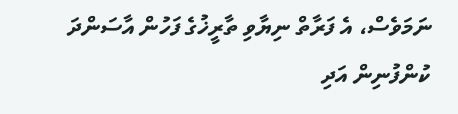ނަމަވެސް، އެ ފަރާތް ނިޔާވި ތާރީޚުގެ ފަހުން އާސަންދަ ކުންފުނިން އަދި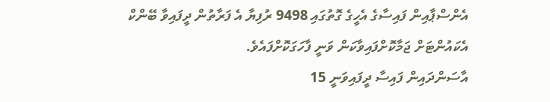އެންސްޕާއިން ފައިސާގެ އެހީގެ ގޮތުގައި 9498 ރުފިޔާ އެ ފަރާތުން ދީފައިވާ ބޭންކް އެކައުންޓަށް ޖަމާކޮށްފައިވާކަން ވަނީ ފާހަގަކޮށްފައެވެ.
އާސަންދައިން ފައިސާ ދީފައިވަނީ 15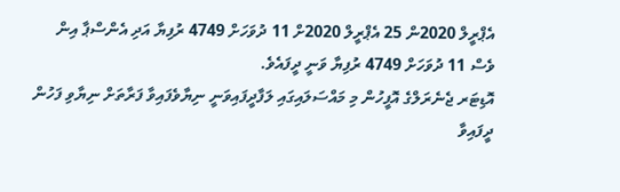އެޕްރީލް 2020ން 25 އެޕްރީލް 2020ށް 11 ދުވަހަށް 4749 ރުފިޔާ އަދި އެންސްޕާ އިން ވެސް 11 ދުވަހަށް 4749 ރުފިޔާ ވަނީ ދީފައެވެ.
އޮޑިޓަރ ޖެނެރަލްގެ އޮފީހުން މި މައްސަލައިގައި ލަފާދީފައިވަނީ ނިޔާވެފައިވާ ފަރާތަށް ނިޔާވި ފަހުން ދީފައިވާ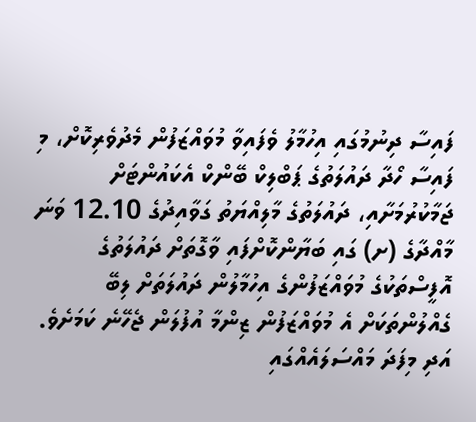ފައިސާ ދިނުމުގައި އިހުމާލު ވެފައިވާ މުވައްޒަފުން މެދުވެރިކޮށް، މި ފައިސާ ހޯދާ ދައުލަތުގެ ޕަބްލިކް ބޭންކް އެކައުންޓަށް ޖަމާކުރުމަށާއި، ދައުލަތުގެ މާލިއްޔަތު ގަވާއިދުގެ 12.10 ވަނަ މާއްދާގެ (ށ) ގައި ބަޔާންކޮށްފައި ވާގޮތަށް ދައުލަތުގެ އޮފީސްތަކުގެ މުވައްޒަފުންގެ އިހުމާލުން ދައުލަތަށް ލިބޭ ގެއްލުންތަކަށް އެ މުވައްޒަފުން ޒިންމާ އުފުލަން ޖެހޭނެ ކަމަށެވެ.
އަދި މިފަދަ މައްސަލައެއްގައި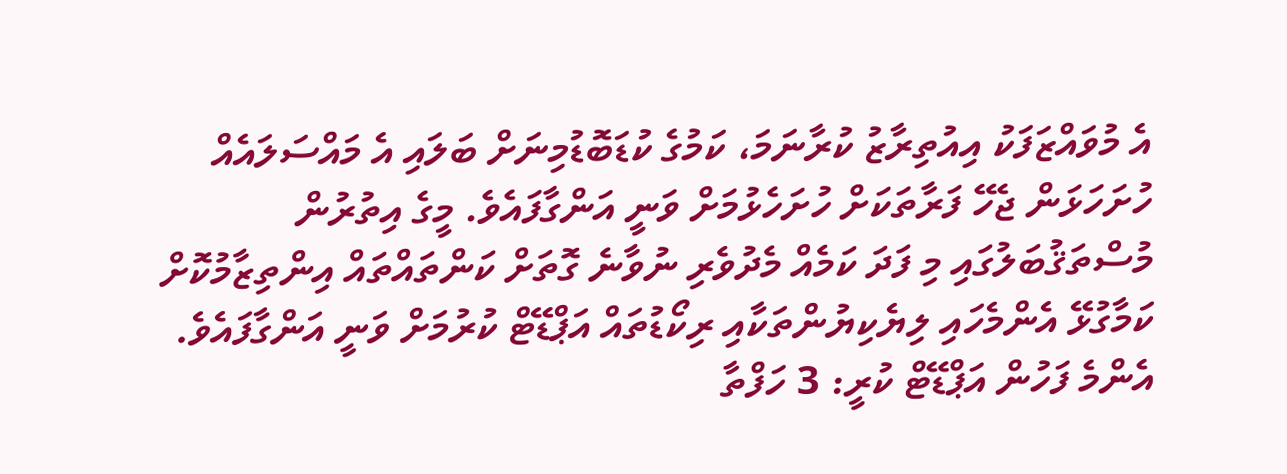އެ މުވައްޒަފަކު އިއުތިރާޒު ކުރާނަމަ، ކަމުގެ ކުޑަބޮޑުމިނަށް ބަލައި އެ މައްސަލައެއް ހުށަހަޅަން ޖެހޭ ފަރާތަކަށް ހުށަހެޅުމަށް ވަނީ އަންގާފައެވެ. މީގެ އިތުރުން މުސްތަޤުބަލުގައި މި ފަދަ ކަމެއް މެދުވެރި ނުވާނެ ގޮތަށް ކަންތައްތައް އިންތިޒާމުކޮށް ކަމާގުޅޭ އެންމެހައި ލިޔެކިޔުންތަކާއި ރިކޯޑުތައް އަޕްޑޭޓް ކުރުމަށް ވަނީ އަންގާފައެވެ.
އެންމެ ފަހުން އަޕްޑޭޓް ކުރީ: 3 ހަފްތާ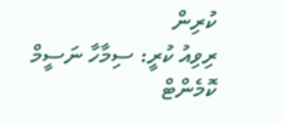ކުރިން
ރިވިއު ކުރީ: ސިމާހާ ނަސީމް
ކޮމެންޓް